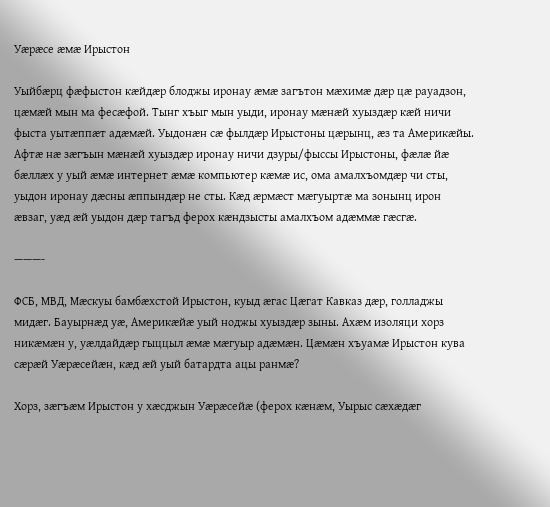Уæрæсе æмæ Ирыстон

Уыйбæрц фæфыстон кæйдæр блоджы иронау æмæ загътон мæхимæ дæр цæ рауадзон, цæмæй мын ма фесæфой. Тынг хъыг мын уыди, иронау мæнæй хуыздæр кæй ничи фыста уытæппæт адæмæй. Уыдонæн сæ фылдæр Ирыстоны цæрынц, æз та Америкæйы. Афтæ нæ зæгъын мæнæй хуыздæр иронау ничи дзуры/фыссы Ирыстоны, фæлæ йæ бæллæх у уый æмæ интернет æмæ компьютер кæмæ ис, ома амалхъомдæр чи сты, уыдон иронау дæсны æппындæр не сты. Кæд æрмæст мæгуыртæ ма зонынц ирон æвзаг, уæд æй уыдон дæр тагъд ферох кæндзысты амалхъом адæммæ гæсгæ.

———-

ФСБ, МВД, Мæскуы бамбæхстой Ирыстон, куыд æгас Цæгат Кавказ дæр, голладжы мидæг. Бауырнæд уæ, Америкæйæ уый ноджы хуыздæр зыны. Ахæм изоляци хорз никæмæн у, уæлдайдæр гыццыл æмæ мæгуыр адæмæн. Цæмæн хъуамæ Ирыстон кува сæрæй Уæрæсейæн, кæд æй уый батардта ацы ранмæ?

Хорз, зæгъæм Ирыстон у хæсджын Уæрæсейæ (ферох кæнæм, Уырыс сæхæдæг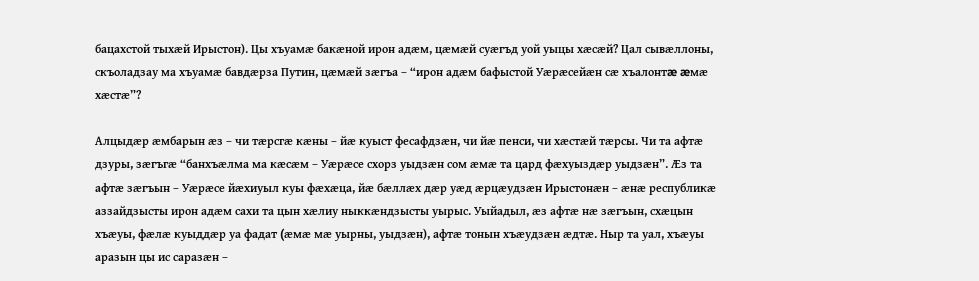бацахстой тыхæй Ирыстон). Цы хъуамæ бакæной ирон адæм, цæмæй суæгъд уой уыцы хæсæй? Цал сывæллоны, скъоладзау ма хъуамæ бавдæрза Путин, цæмæй зæгъа – “ирон адæм бафыстой Уæрæсейæн сæ хъалонтæ æмæ хæстæ”?

Алцыдæр æмбарын æз – чи тæрсгæ кæны – йæ куыст фесафдзæн, чи йæ пенси, чи хæстæй тæрсы. Чи та афтæ дзуры, зæгъгæ “банхъæлма ма кæсæм – Уæрæсе схорз уыдзæн сом æмæ та цард фæхуыздæр уыдзæн”. Æз та афтæ зæгъын – Уæрæсе йæхиуыл куы фæхæца, йæ бæллæх дæр уæд æрцæудзæн Ирыстонæн – æнæ республикæ аззайдзысты ирон адæм сахи та цын хæлиу ныккæндзысты уырыс. Уыйадыл, æз афтæ нæ зæгъын, схæцын хъæуы, фæлæ куыддæр уа фадат (æмæ мæ уырны, уыдзæн), афтæ тонын хъæудзæн æдтæ. Ныр та уал, хъæуы аразын цы ис саразæн –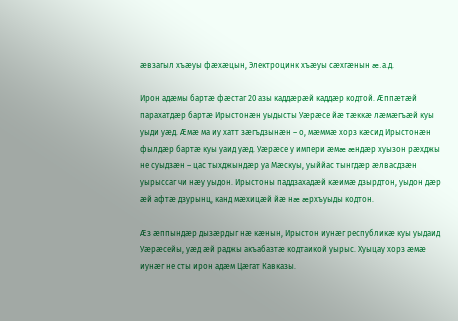æвзагыл хъæуы фæхæцын, Электроцинк хъæуы сæхгæнын æ.а.д.

Ирон адæмы бартæ фæстаг 20 азы каддæрæй каддæр кодтой. Æппæтæй парахатдæр бартæ Ирыстонæн уыдысты Уæрæсе йæ тæккæ лæмæгъæй куы уыди уæд. Æмæ ма иу хатт зæгъдзынæн – о, мæммæ хорз кæсид Ирыстонæн фылдæр бартæ куы уаид уæд. Уæрæсе у импери æмæ æндæр хуызон рæхджы не суыдзæн – цас тыхджындæр уа Мæскуы, уыййас тынгдæр æлвасдзæн уырыссаг чи нæу уыдон. Ирыстоны паддзахадæй кæимæ дзырдтон, уыдон дæр æй афтæ дзурынц, канд мæхицæй йæ нæ æрхъуыды кодтон.

Æз æппындæр дызæрдыг нæ кæнын, Ирыстон иунæг республикæ куы уыдаид Уæрæсейы, уæд æй раджы акъабазтæ кодтаикой уырыс. Хуыцау хорз æмæ иунæг не сты ирон адæм Цæгат Кавказы.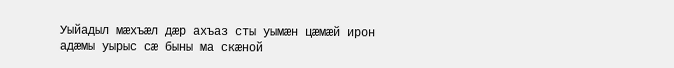Уыйадыл мæхъæл дæр ахъаз сты уымæн цæмæй ирон адæмы уырыс сæ быны ма скæной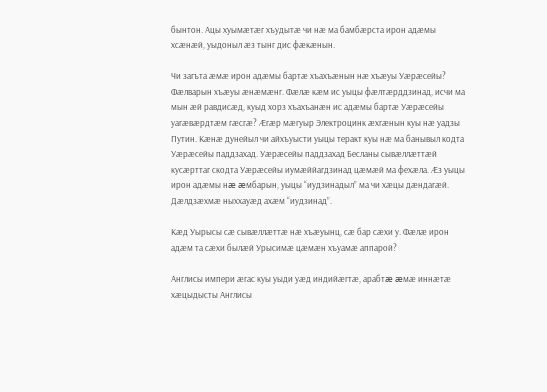бынтон. Ацы хуымæтæг хъудытæ чи нæ ма бамбæрста ирон адæмы хсæнæй, уыдоныл æз тынг дис фæкæнын.

Чи загъта æмæ ирон адæмы бартæ хъахъæнын нæ хъæуы Уæрæсейы? Фæлварын хъæуы æнæмæнг. Фæлæ кæм ис уыцы фæлтæрддзинад, исчи ма мын æй равдисæд, куыд хорз хъахъанæн ис адæмы бартæ Уæрæсейы уагæвæрдтæм гæсгæ? Æгæр мæгуыр Электроцинк æхгæнын куы нæ уадзы Путин. Кæнæ дунейыл чи айхъуысти уыцы теракт куы нæ ма банывыл кодта Уæрæсейы паддзахад. Уæрæсейы паддзахад Бесланы сывæллæттæй кусæрттаг скодта Уæрæсейы иумæййагдзинад цæмæй ма фехæла. Æз уыцы ирон адæмы нæ æмбарын, уыцы “иудзинадыл” ма чи хæцы дæндагæй. Дæлдзæхмæ ныххауæд ахæм “иудзинад”.

Кæд Уырысы сæ сывæллæттæ нæ хъæуынц, сæ бар сæхи у. Фæлæ ирон адæм та сæхи былæй Урысимæ цæмæн хъуамæ аппарой?

Англисы импери æгас куы уыди уæд индийæгтæ, арабтæ æмæ иннæтæ хæцыдысты Англисы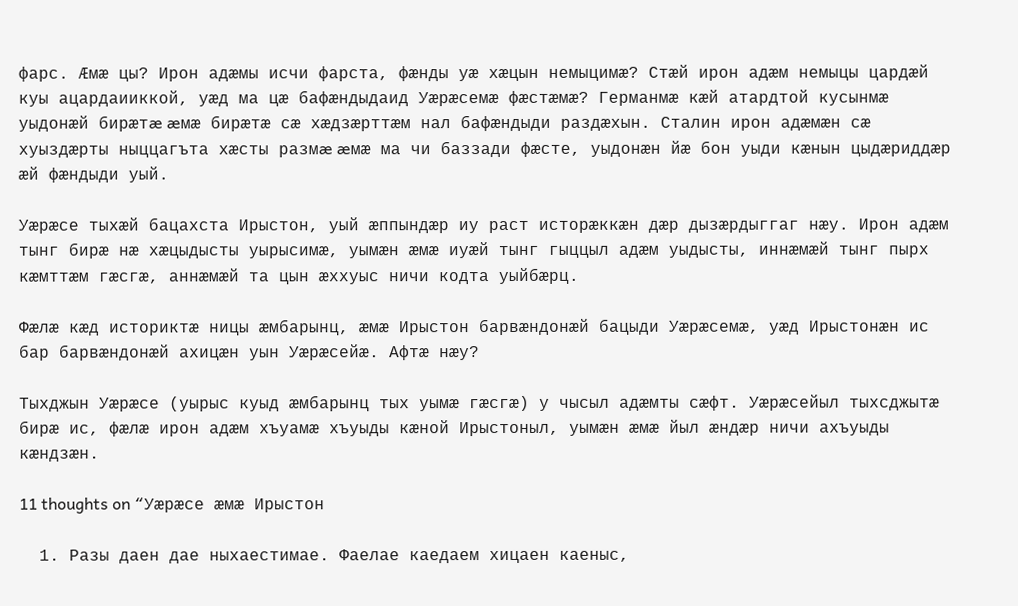фарс. Æмæ цы? Ирон адæмы исчи фарста, фæнды уæ хæцын немыцимæ? Стæй ирон адæм немыцы цардæй куы ацардаииккой, уæд ма цæ бафæндыдаид Уæрæсемæ фæстæмæ? Германмæ кæй атардтой кусынмæ уыдонæй бирæтæ æмæ бирæтæ сæ хæдзæрттæм нал бафæндыди раздæхын. Сталин ирон адæмæн сæ хуыздæрты ныццагъта хæсты размæ æмæ ма чи баззади фæсте, уыдонæн йæ бон уыди кæнын цыдæриддæр æй фæндыди уый.

Уæрæсе тыхæй бацахста Ирыстон, уый æппындæр иу раст исторæккæн дæр дызæрдыггаг нæу. Ирон адæм тынг бирæ нæ хæцыдысты уырысимæ, уымæн æмæ иуæй тынг гыццыл адæм уыдысты, иннæмæй тынг пырх кæмттæм гæсгæ, аннæмæй та цын æххуыс ничи кодта уыйбæрц.

Фæлæ кæд историктæ ницы æмбарынц, æмæ Ирыстон барвæндонæй бацыди Уæрæсемæ, уæд Ирыстонæн ис бар барвæндонæй ахицæн уын Уæрæсейæ. Афтæ нæу?

Тыхджын Уæрæсе (уырыс куыд æмбарынц тых уымæ гæсгæ) у чысыл адæмты сæфт. Уæрæсейыл тыхсджытæ бирæ ис, фæлæ ирон адæм хъуамæ хъуыды кæной Ирыстоныл, уымæн æмæ йыл æндæр ничи ахъуыды кæндзæн.

11 thoughts on “Уæрæсе æмæ Ирыстон

  1. Разы даен дае ныхаестимае. Фаелае каедаем хицаен каеныс,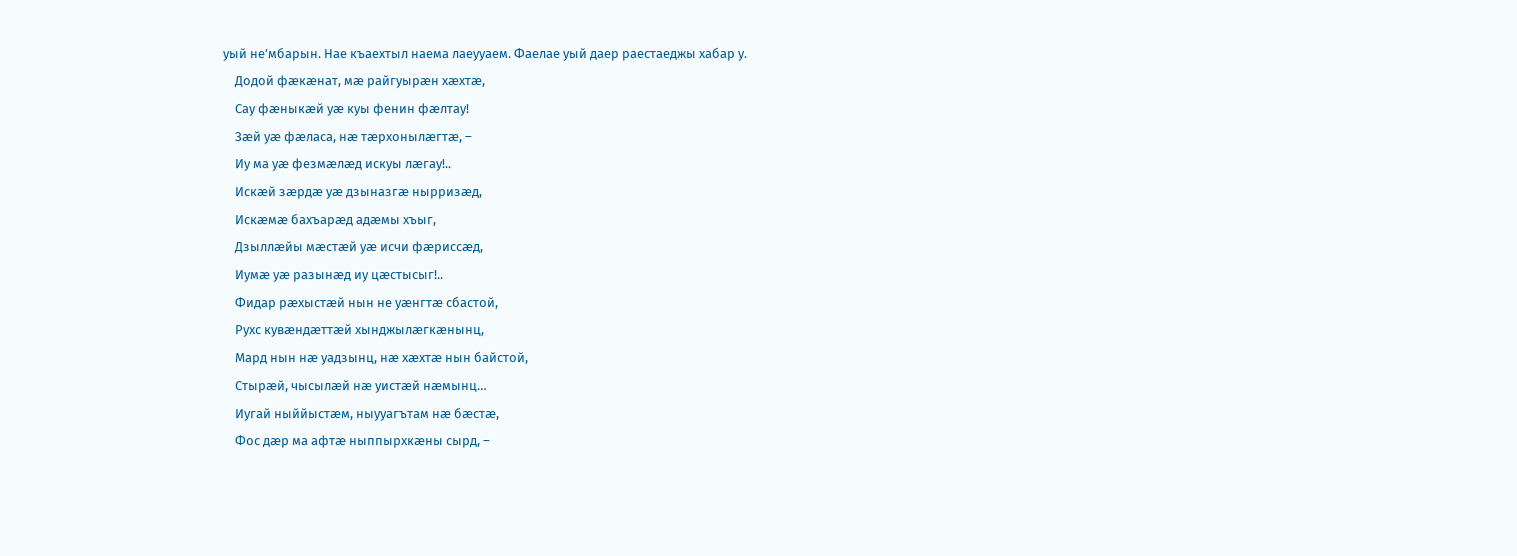уый не’мбарын. Нае къаехтыл наема лаеууаем. Фаелае уый даер раестаеджы хабар у.
    Додой фæкæнат, мæ райгуырæн хæхтæ,
    Сау фæныкæй уæ куы фенин фæлтау!
    Зæй уæ фæласа, нæ тæрхонылæгтæ, –
    Иу ма уæ фезмæлæд искуы лæгау!..
    Искæй зæрдæ уæ дзыназгæ нырризæд,
    Искæмæ бахъарæд адæмы хъыг,
    Дзыллæйы мæстæй уæ исчи фæриссæд,
    Иумæ уæ разынæд иу цæстысыг!..
    Фидар рæхыстæй нын не уæнгтæ сбастой,
    Рухс кувæндæттæй хынджылæгкæнынц,
    Мард нын нæ уадзынц, нæ хæхтæ нын байстой,
    Стырæй, чысылæй нæ уистæй нæмынц…
    Иугай ныййыстæм, ныууагътам нæ бæстæ,
    Фос дæр ма афтæ ныппырхкæны сырд, –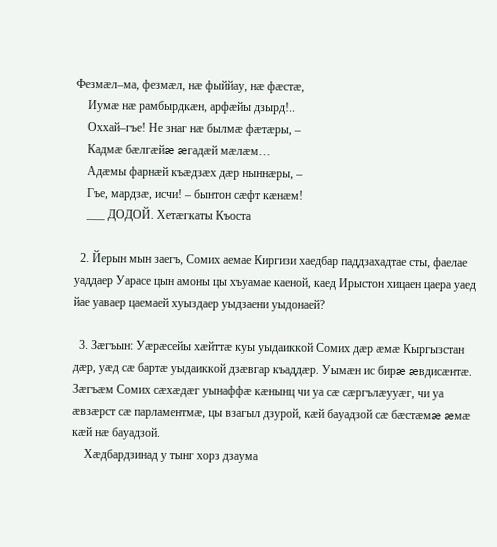Фезмæл–ма, фезмæл, нæ фыййау, нæ фæстæ,
    Иумæ нæ рамбырдкæн, арфæйы дзырд!..
    Оххай–гъе! Не знаг нæ былмæ фæтæры, –
    Кадмæ бæлгæйæ æгадæй мæлæм…
    Адæмы фарнæй къæдзæх дæр ныннæры, –
    Гъе, мардзæ, исчи! – бынтон сæфт кæнæм!
    ___ ДОДОЙ. Хетæгкаты Къоста

  2. Йерын мын заегъ, Сомих аемае Киргизи хаедбар паддзахадтае сты, фаелае уаддаер Уарасе цын амоны цы хъуамае каеной, каед Ирыстон хицаен цаера уаед йае уаваер цаемаей хуыздаер уыдзаени уыдонаей?

  3. Зæгъын: Уæрæсейы хæйттæ куы уыдаиккой Сомих дæр æмæ Кыргызстан дæр, уæд сæ бартæ уыдаиккой дзæвгар къаддæр. Уымæн ис бирæ æвдисæнтæ. Зæгъæм Сомих сæхæдæг уынаффæ кæнынц чи уа сæ сæргълæууæг, чи уа æвзæрст сæ парламентмæ, цы взагыл дзурой, кæй бауадзой сæ бæстæмæ æмæ кæй нæ бауадзой.
    Хæдбардзинад у тынг хорз дзаума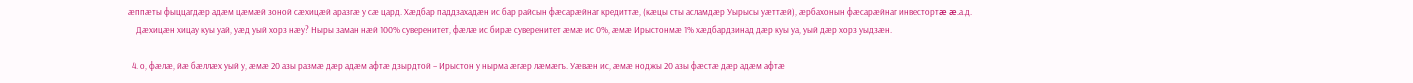æппæты фыццагдæр адæм цæмæй зоной сæхицæй аразгæ у сæ цард. Хæдбар паддзахадæн ис бар райсын фæсарæйнаг кредиттæ, (кæцы сты асламдæр Уырысы уæттæй), æрбахонын фæсарæйнаг инвестортæ æ.а.д.
    Дæхицæн хицау куы уай, уæд уый хорз нæу? Ныры заман нæй 100% суверенитет, фæлæ ис бирæ суверенитет æмæ ис 0%, æмæ Ирыстонмæ 1% хæдбардзинад дæр куы уа, уый дæр хорз уыдзæн.

  4. о, фæлæ, йæ бæллæх уый у, æмæ 20 азы размæ дæр адæм афтæ дзырдтой – Ирыстон у нырма æгæр лæмæгъ. Уæвæн ис, æмæ ноджы 20 азы фæстæ дæр адæм афтæ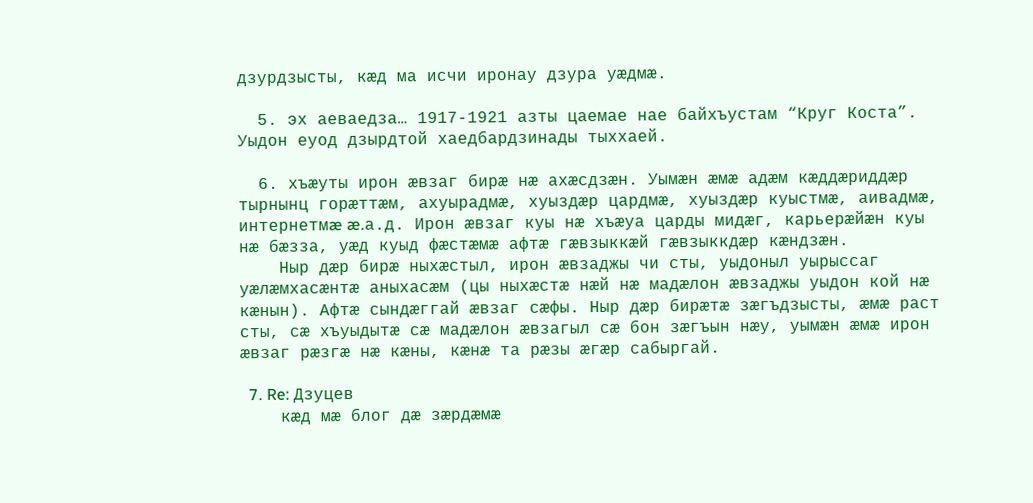дзурдзысты, кæд ма исчи иронау дзура уæдмæ.

  5. эх аеваедза… 1917-1921 азты цаемае нае байхъустам “Круг Коста”. Уыдон еуод дзырдтой хаедбардзинады тыххаей.

  6. хъæуты ирон æвзаг бирæ нæ ахæсдзæн. Уымæн æмæ адæм кæддæриддæр тырнынц горæттæм, ахуырадмæ, хуыздæр цардмæ, хуыздæр куыстмæ, аивадмæ, интернетмæ æ.а.д. Ирон æвзаг куы нæ хъæуа царды мидæг, карьерæйæн куы нæ бæзза, уæд куыд фæстæмæ афтæ гæвзыккæй гæвзыккдæр кæндзæн.
    Ныр дæр бирæ ныхæстыл, ирон æвзаджы чи сты, уыдоныл уырыссаг уæлæмхасæнтæ аныхасæм (цы ныхæстæ нæй нæ мадæлон æвзаджы уыдон кой нæ кæнын). Афтæ сындæггай æвзаг сæфы. Ныр дæр бирæтæ зæгъдзысты, æмæ раст сты, сæ хъуыдытæ сæ мадæлон æвзагыл сæ бон зæгъын нæу, уымæн æмæ ирон æвзаг рæзгæ нæ кæны, кæнæ та рæзы æгæр сабыргай.

  7. Re: Дзуцев
    кæд мæ блог дæ зæрдæмæ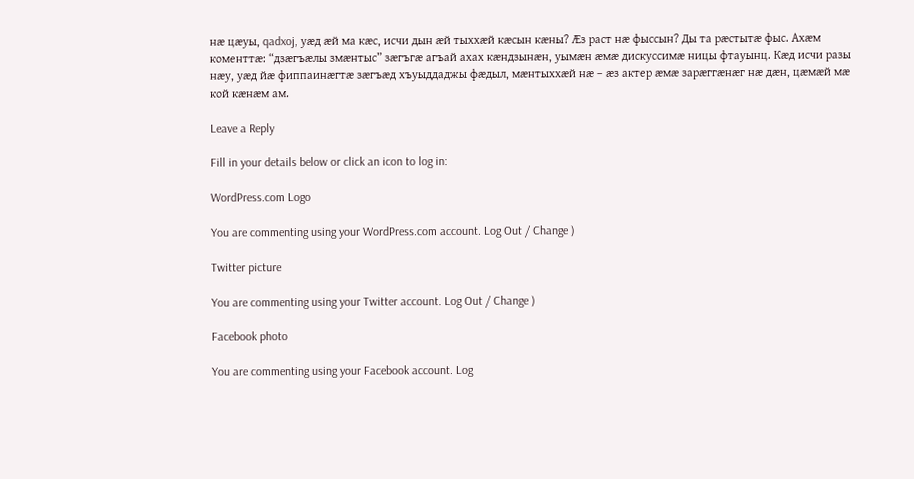нæ цæуы, qadxoj, уæд æй ма кæс, исчи дын æй тыххæй кæсын кæны? Æз раст нæ фыссын? Ды та рæстытæ фыс. Ахæм коменттæ: “дзæгъæлы змæнтыс” зæгъгæ агъай ахах кæндзынæн, уымæн æмæ дискуссимæ ницы фтауынц. Кæд исчи разы нæу, уæд йæ фиппаинæгтæ зæгъæд хъуыддаджы фæдыл, мæнтыххæй нæ – æз актер æмæ зарæггæнæг нæ дæн, цæмæй мæ кой кæнæм ам.

Leave a Reply

Fill in your details below or click an icon to log in:

WordPress.com Logo

You are commenting using your WordPress.com account. Log Out / Change )

Twitter picture

You are commenting using your Twitter account. Log Out / Change )

Facebook photo

You are commenting using your Facebook account. Log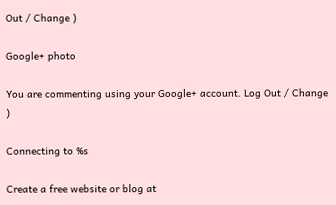Out / Change )

Google+ photo

You are commenting using your Google+ account. Log Out / Change )

Connecting to %s

Create a free website or blog at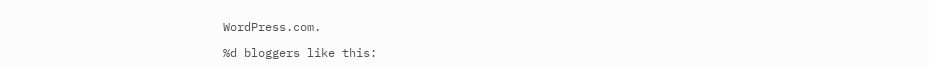WordPress.com.

%d bloggers like this: